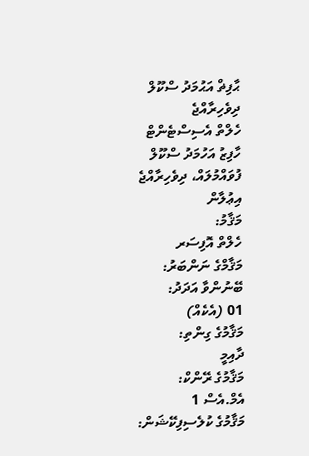ޙާފިޡް އަޙުމަދު ސްކޫލް
ދިވެހިރާއްޖެ
ހެލްތް އެސިސްޓެންޓް
ހާފިޒު އަހުމަދު ސްކޫލް
ފުވައްމުލައް، ދިވެހިރާއްޖެ
އިޢުލާން
މަޤާމު:
ހެލްތް އޮފިސަރ
މަޤާމްގެ ނަންބަރު:
ބޭނުންވާ އަދަދު:
01 (އެކެއް)
މަޤާމުގެ ގިންތި:
ދާއިމީ
މަޤާމުގެ ރޭންކް:
އެމް.އެސް 1
މަޤާމުގެ ކުލެސިފިކޭޝަން: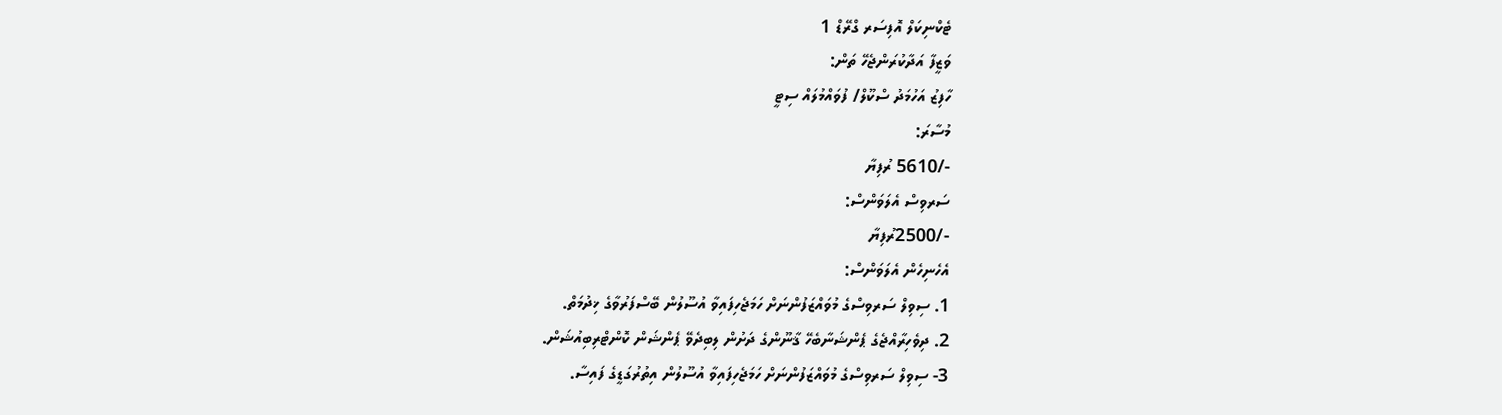ޓެކްނިކަލް އޮފިސަރ ގްރޭޑް 1
ވަޒީފާ އަދާކުރަންޖެހޭ ތަން:
ހާފިޒު އަހުމަދު ސްކޫލް/ ފުވައްމުލައް ސިޓީ
މުސާރަ:
-/5610 ރުފިޔާ
ސަރވިސް އެލަވަންސް:
-/2500ރުފިޔާ
އެހެނިހެން އެލަވަންސް:
1. ސިވިލް ސަރވިސްގެ މުވައްޒަފުންނަށް ހަމަޖެހިފައިވާ އުސޫލުން ބޭސްފަރުވާގެ ޚިދުމަތް.
2. ދިވެހިރާއްޖެގެ ޕެންޝަނާބެހޭ ޤާނޫންގެ ދަށުން ލިބިދެވޭ ޕެންޝަން ކޮންޓްރިބިއުޝަން.
3- ސިވިލް ސަރވިސްގެ މުވައްޒަފުންނަށް ހަމަޖެހިފައިވާ އުސޫލުން އިތުރުގަޑީގެ ފައިސާ.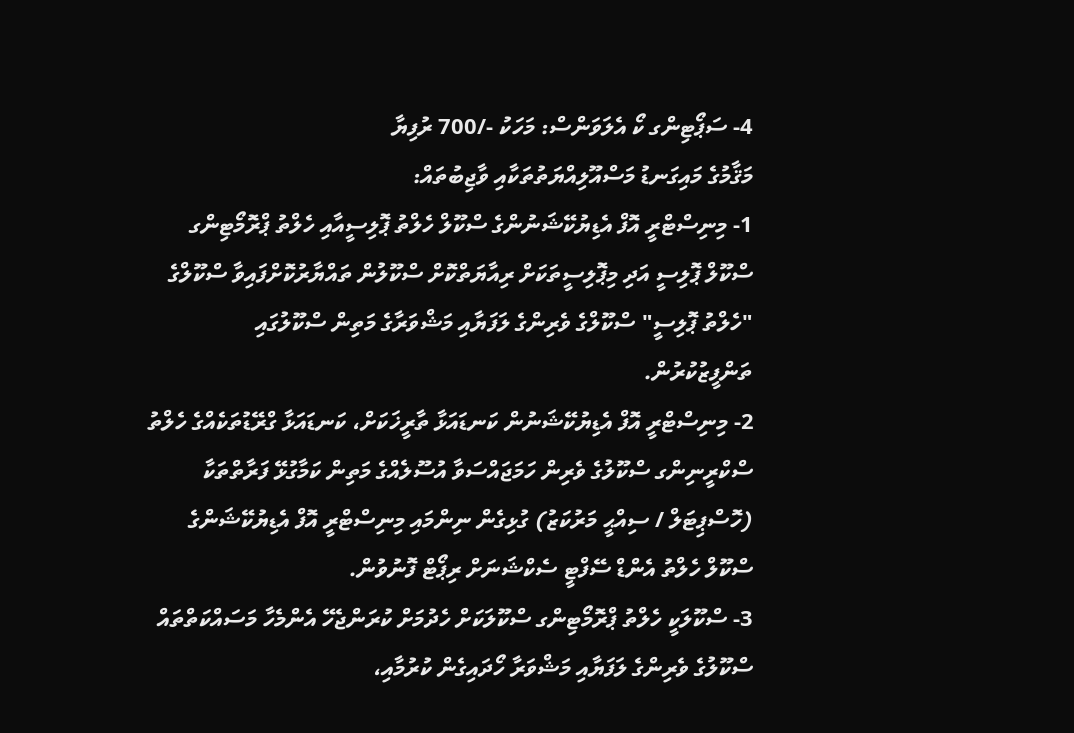4- ސަޕޯޓިންގ ކޯ އެލަވަންސް: މަހަކު -/700 ރުފިޔާ
މަޤާމުގެ މައިގަނޑު މަސްއޫލިއްޔަތުތަކާއި ވާޖިބުތައް:
1- މިނިސްޓްރީ އޮފް އެޑިޔުކޭޝަނުންގެ ސްކޫލް ހެލްތު ޕޮލިސީއާއި ހެލްތު ޕްރޮމޯޓިންގ ސްކޫލް ޕޮލިސީ އަދި މިޕޮލިސީތަކަށް ރިއާޔަތްކޮށް ސްކޫލުން ތައްޔާރުކޮށްފައިވާ ސްކޫލްގެ "ހެލްތު ޕޮލިސީ" ސްކޫލްގެ ވެރިންގެ ލަފަޔާއި މަޝްވަރާގެ މަތިން ސްކޫލުގައި ތަންފީޒުކުރުން.
2- މިނިސްޓްރީ އޮފް އެޑިޔުކޭޝަނުން ކަނޑައަޅާ ތާރީޚަކަށް، ކަނޑައަޅާ ގްރޭޑުތަކެއްގެ ހެލްތު ސްކްރީނިންގ ސްކޫލުގެ ވެރިން ހަމަޖައްސަވާ އުސޫލެއްގެ މަތިން ކަމާގުޅޭ ފަރާތްތަކާ (ހޮސްޕިޓަލް / ސިއްޙީ މަރުކަޒު) ގުޅިގެން ނިންމައި މިނިސްޓްރީ އޮފް އެޑިޔުކޭޝަންގެ ސްކޫލް ހެލްތު އެންޑް ސޭފްޓީ ސެކްޝަނަށް ރިޕޯޓް ފޮނުވުން.
3- ސްކޫލަކީ ހެލްތު ޕްރޮމޯޓިންގ ސްކޫލަކަށް ހެދުމަށް ކުރަންޖެހޭ އެންމެހާ މަސައްކަތްތައް ސްކޫލުގެ ވެރިންގެ ލަފަޔާއި މަޝްވަރާ ހޯދައިގެން ކުރުމާއި،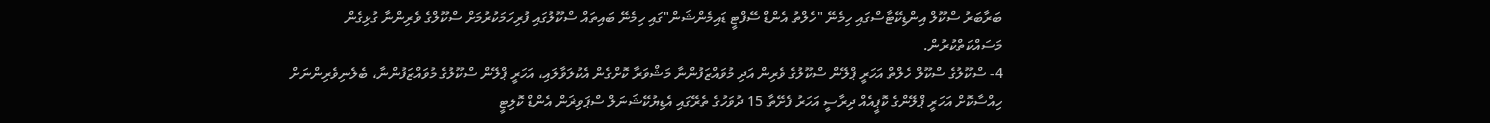ބަރާބަރު ސްކޫލް އިންޑިކޭޓާސްގައި ހިމެނޭ "ހެލްތު އެންޑް ސޭފްޓީ ޑައިމެންޝަން"ގައި ހިމެނޭ ބައިތައް ސްކޫލުގައި ފުރިހަމަކުރުމަށް ސްކޫލްގެ ވެރިންނާ ގުޅިގެން މަސައްކަތްކުރުން.
4- ސްކޫލުގެ ސްކޫލް ހެލްތް އަހަރީ ޕްލޭން ސްކޫލުގެ ވެރިން އަދި މުވައްޒަފުންނާ މަޝްވަރާ ކޮށްގެން އެކުލަވާލައި، އަހަރީ ޕްލޭން ސްކޫލުގެ މުވައްޒަފުންނާ، ބެލެނިވެރިންނަށް ހިއްސާކޮށް އަހަރީ ޕްލޭންގެ ކޮޕީއެއް ދިރާސީ އަހަރު ފެށޭތާ 15 ދުވަހުގެ ތެރޭގައި އެޑިޔުކޭޝަނަލް ސްޕަވިޜަން އެންޑް ކޮލިޓީ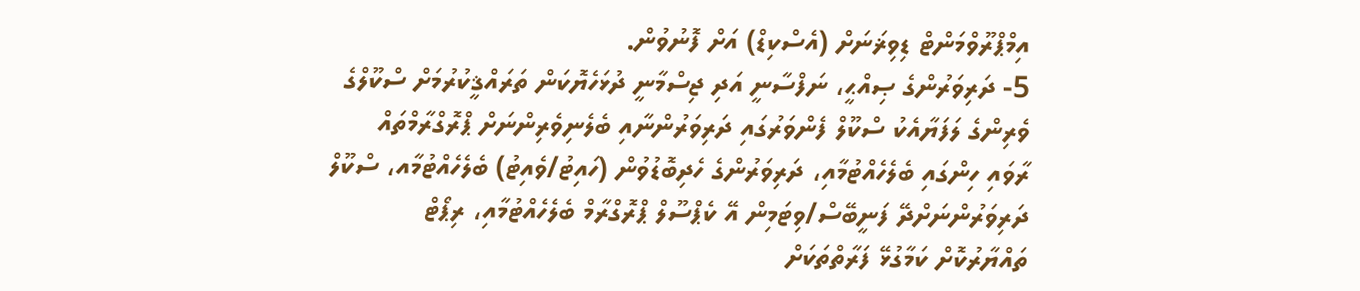އިމްޕްރޫވްމަންޓް ޑިވިޜަނަށް (އެސްކިޑް) އަށް ފޮނުވުން.
5- ދަރިވަރުންގެ ޞިއްޙީ، ނަފްސާނީ އަދި ޖިސްމާނީ ދުޅަހެޔޮކަން ތަރައްޤީކުރުމަށް ސްކޫލްގެ ވެރިންގެ ލަފަޔާއެކު ސްކޫލް ފެންވަރުގައި ދަރިވަރުންނާއި ބެލެނިވެރިންނަށް ޕްރޮގްރާމްތައް ރާވައި ހިންގައި ބެލެހެއްޓުމާއި، ދަރިވަރުންގެ ހެދިބޮޑުވުން (ހައިޓު/ވެއިޓު) ބެލެހެއްޓުމާއ، ސްކޫލް ދަރިވަރުންނަށްދޭ ފަނީބޭސް/ވިޓަމިން އޭ ކެޕްސޫލް ޕްރޮގްރާމް ބެލެހެއްޓުމާއި، ރިޕޯޓް ތައްޔާރުކޮށް ކަމާގުޅޭ ފަރާތްތަކަށް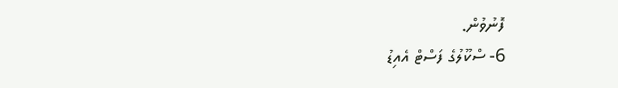ފޮނުވުން.
6- ސްކޫލުގެ ފަސްޓް އެއިޑު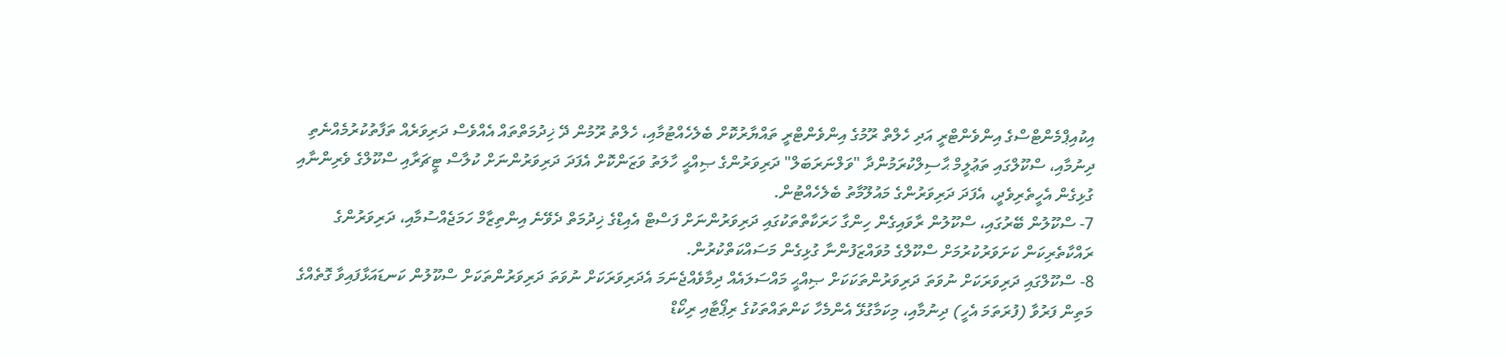އިކުއިޕްމެންޓްސްގެ އިންވެންޓްރީ އަދި ހެލްތް ރޫމުގެ އިންވެންޓްރީ ތައްޔާރުކޮށް ބެލެހެއްޓުމާއި، ހެލްތު ރޫމުން ދޭ ޚިދުމަތްތައް އެއްވެސް ދަރިވަރެއް ތަފާތުކުރުމެއްނެތި ދިނުމާއި، ސްކޫލްގައި ތަޢުލީމް ޙާސިލްކުރަމުންދާ "ވަލްނަރަބަލް" ދަރިވަރުންގެ ޞިއްޙީ ހާލަތު ވަޒަންކޮށް އެފަދަ ދަރިވަރުންނަށް ކުލާސް ޓީޗަރާއި ސްކޫލްގެ ވެރިންނާއި ގުޅިގެން އެހީތެރިވެދީ، އެފަދަ ދަރިވަރުންގެ މައުލޫމާތު ބެލެހެއްޓުން.
7- ސްކޫލުން ބޭރުގައި، ސްކޫލުން ރާވައިގެން ހިންގާ ހަރަކާތްތަކުގައި ދަރިވަރުންނަށް ފަސްޓް އެއިޑްގެ ޚިދުމަތް ދެވޭނެ އިންތިޒާމް ހަމަޖެއްސުމާއި، ދަރިވަރުންގެ ރައްކާތެރިކަން ކަށަވަރުކުރުމަށް ސްކޫލްގެ މުވައްޒަފުންނާ ގުޅިގެން މަސައްކަތްކުރުން.
8- ސްކޫލްގައި ދަރިވަރަކަށް ނުވަތަ ދަރިވަރުންތަކަކަށް ޞިއްޙީ މައްސަލައެއް ދިމާވެއްޖެނަމަ އެދަރިވަރަކަށް ނުވަތަ ދަރިވަރުންތަކަށް ސްކޫލުން ކަނޑައަޅާފައިވާ ގޮތެއްގެ މަތިން ފަރުވާ (ފުރަތަމަ އެހީ) ދިނުމާއި، މިކަމާގުޅޭ އެންމެހާ ކަންތައްތަކުގެ ރިޕޯޓާއި ރިކޯޑް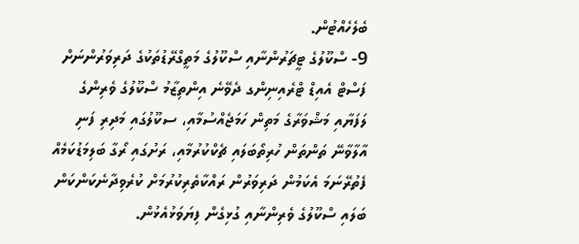ބެލެހެއްޓުން.
9- ސްކޫލުގެ ޓީޗަރުންނާއި ސްކޫލުގެ މަތީގްރޭޑުތަކުގެ ދަރިވަރުންނަށް ފަސްޓް އެއިޑް ޓްރެއިނިންގ ދެވޭނެ އިންތިޒާމު ސްކޫލުގެ ވެރިންގެ ލަފަޔާއި މަޝްވަރާގެ މަތިން ހަމަޖެއްސުމާއި، ސކޫލުގައި މަދިރި ފަނި އާލާވާނޭ ތަންތަން ހުރިތޯބަލައި ޗެކްކުރުމާއި، ރަށުގައި ރޯގާ ބަލިމަޑުކަމެއް ފެތުރޭނަމަ އެކަމުން ދަރިވަރުން ރައްކާތެރިކުރުމަށް ކުރެވިދާނެކަންކަން ބަލައި ސްކޫލުގެ ވެރިންނާއި ގުޅިގެން ފިޔަވަޅުއެޅުން.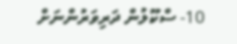10- ސްކޫލުން ދަރިވަރުންނަށް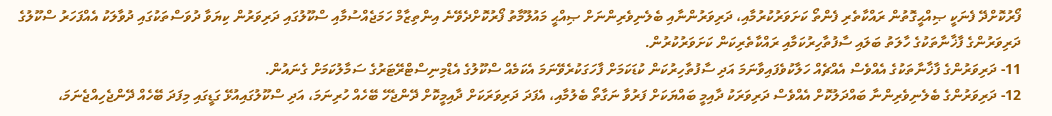ފޯރުކޮށްދޭ ފެނަކީ ޞިއްޙީގޮތުން ރައްކާތެރި ފެންތޯ ކަށަވަރުކުރުމާއި، ދަރިވަރުންނާއި ބެލެނިވެރިންނަށް ޞިއްޙީ މައުލޫމާތު ފޯރުކޮށްދެވޭނެ އިންތިޒާމް ހަމަޖެއްސުމާއި ސްކޫލުގައި ދަރިވަރުން ކިޔަވާ ދުވަސްތަކުގައި ދުވާލަކު އެއްފަހަރު ސްކޫލުގެ ދަރިވަރުންގެ ފާޚާނާތަކުގެ ހާލަތު ބަލައި ސާފުތާހިރުކަމާއި ރައްކާތެރިކަން ކަށަވަރުކުރުން.
11- ދަރިވަރުންގެ ފާޚާނާތަކުގެ އެއްވެސް އެއްޗެއް ހަލާކުވެފައިވާނަމަ އަދި ސާފުތާހިރުކަން ކުޑަކަމަށް ފާހަގަކުރެވޭނަމަ އެކަމެއް ސްކޫލުގެ އެޑްމިނިސްޓްރޭޓަރުގެ ސަމާލުކަމަށް ގެނައުން.
12- ދަރިވަރުންގެ ބެލެނިވެރިންނާ ބައްދަލުކޮށް އެއްވެސް ދަރިވަރަކު ދާއިމީ ބައްޔަކަށް ފަރުވާ ނަގާތޯ ބެލުމާއި، އެފަދަ ދަރިވަރަކަށް ދާއިމީކޮށް ދޭންޖެހޭ ބޭހެއް ހުރިނަމަ، އަދި ސްކޫލުގައިއުޅޭ ގަޑީގައި މިފަދަ ބޭހެއް ދޭންޖެހިއްޖެނަމަ،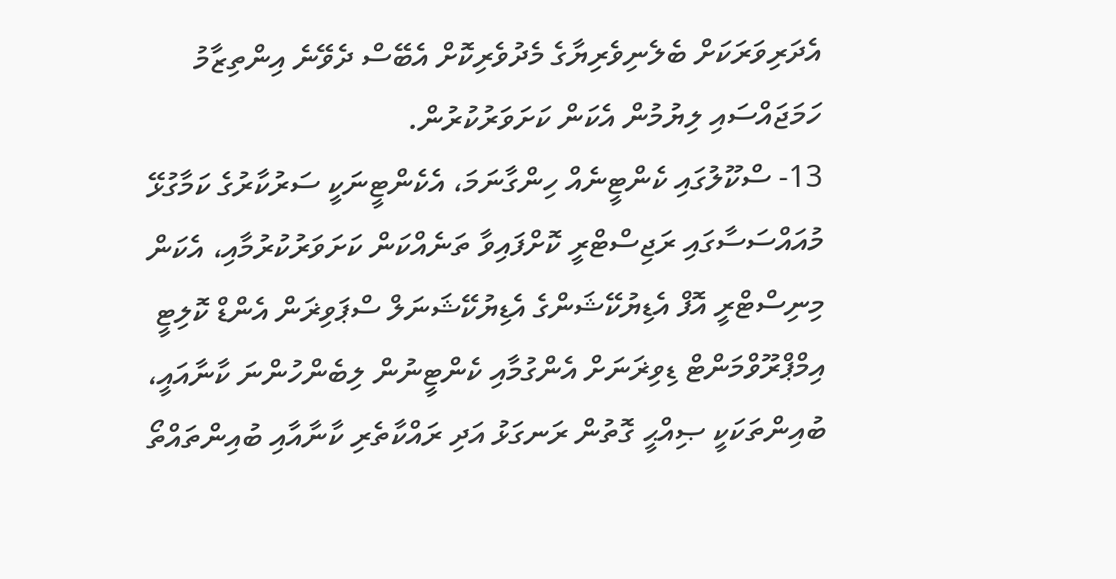އެދަރިވަރަކަށް ބެލެނިވެރިޔާގެ މެދުވެރިކޮށް އެބޭސް ދެވޭނެ އިންތިޒާމު ހަމަޖައްސައި ލިޔުމުން އެކަން ކަށަވަރުކުރުން.
13- ސްކޫލުގައި ކެންޓީނެއް ހިންގާނަމަ، އެކެންޓީނަކީ ސަރުކާރުގެ ކަމާގުޅޭ މުއައްސަސާގައި ރަޖިސްޓްރީ ކޮށްފައިވާ ތަނެއްކަން ކަށަވަރުކުރުމާއި، އެކަން މިނިސްޓްރީ އޮފް އެޑިޔުކޭޝަންގެ އެޑިޔުކޭޝަނަލް ސްޕަވިޜަން އެންޑް ކޮލިޓީ އިމްޕްރޫވްމަންޓް ޑިވިޜަނަށް އެންގުމާއި ކެންޓީނުން ލިބެންހުންނަ ކާނާއައީ، ބުއިންތަކަކީ ޞިއްޙީ ގޮތުން ރަނގަޅު އަދި ރައްކާތެރި ކާނާއާއި ބުއިންތައްތޯ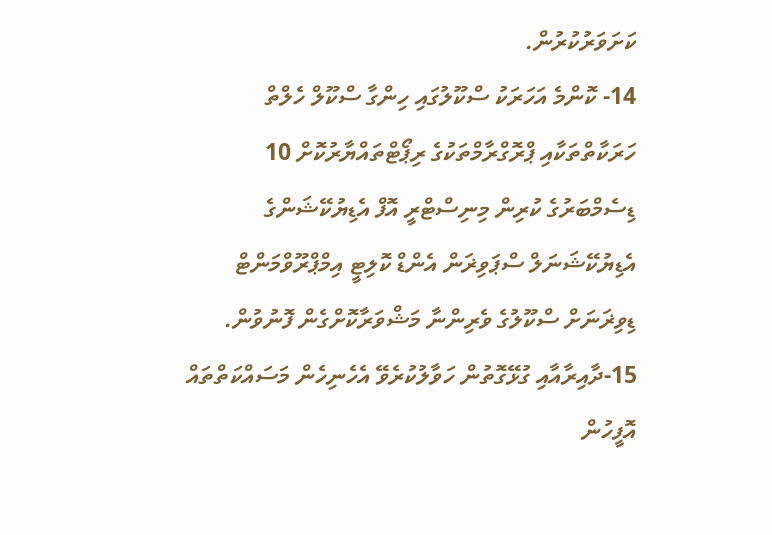ކަށަވަރުކުރުން.
14- ކޮންމެ އަހަރަކު ސްކޫލުގައި ހިންގާ ސްކޫލް ހެލްތް ހަރަކާތްތަކާއި ޕްރޮގްރާމްތަކުގެ ރިޕޯޓްތައްޔާރުކޮށް 10 ޑިސެމްބަރުގެ ކުރިން މިނިސްޓްރީ އޮފް އެޑިޔުކޭޝަންގެ އެޑިޔުކޭޝަނަލް ސްޕަވިޜަން އެންޑް ކޮލިޓީ އިމްޕްރޫވްމަންޓް ޑިވިޜަނަށް ސްކޫލުގެ ވެރިންނާ މަޝްވަރާކޮށްގެން ފޮނުވުން.
15-ދާއިރާއާއި ގުޅޭގޮތުން ހަވާލުކުރެވޭ އެހެނިހެން މަސައްކަތްތައް އޮފީހުން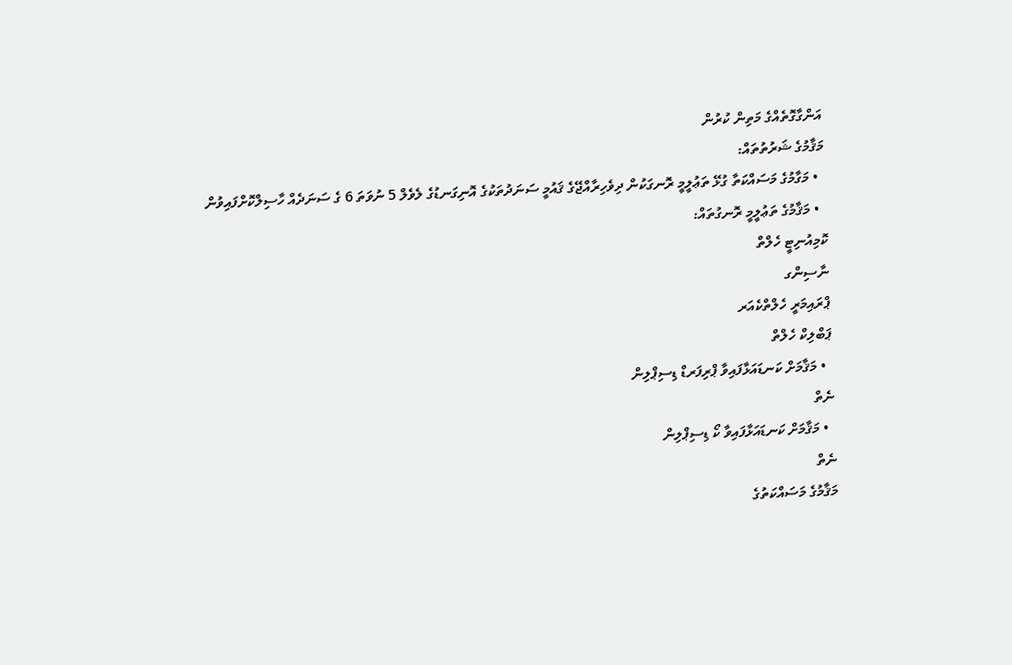އަންގާގޮތެއްގެ މަތިން ކުރުން
މަޤާމުގެ ޝަރުތުތައް:
  • މަގާމުގެ މަސައްކަތާ ގުޅޭ ތަޢުލީމީ ރޮނގަކުން ދިވެހިރާއްޖޭގެ ޤައުމީ ސަނަދުތަކުގެ އޮނިގަނޑުގެ ލެވެލް 5 ނުވަތަ 6 ގެ ސަނަދެއް ހާސިލްކޮށްފައިވުން
  • މަޤާމުގެ ތަޢުލީމީ ރޮނގުތައް:
ކޮމިއުނިޓީ ހެލްތް
ނާސިންގ
ޕްރައިމަރީ ހެލްތްކެއަރ
ޕަބްލިކް ހެލްތް
  • މަޤާމަށް ކަނޑައަޅާފައިވާ ޕްރިފަރޑް ޑިސިޕްލިން
ނެތް
  • މަޤާމަށް ކަނޑައަޅާފައިވާ ކޯ ޑިސިޕްލިން
ނެތް
މަޤާމުގެ މަސައްކަތުގެ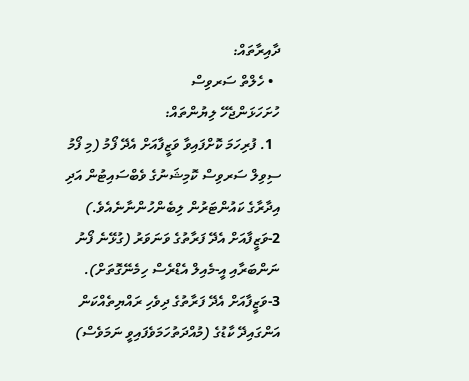ދާއިރާތައް:
  • ހެލްތް ސަރވިސް
ހުށަހަޅަންޖެހޭ ލިޔުންތައް:
  1. ފުރިހަމަ ކޮށްފައިވާ ވަޒީފާއަށް އެދޭ ފޯމު (މި ފޯމު ސިވިލް ސަރވިސް ކޮމިޝަނުގެ ވެބްސައިޓުން އަދި އިދާރާގެ ކައުންޓަރުން ލިބެންހުންނާނެއެވެ.)
2-ވަޒީފާއަށް އެދޭ ފަރާތުގެ ވަނަވަރު (ގުޅޭނެ ފޯނު ނަންބަރާއި އީ-މެއިލް އެޑްރެސް ހިމެނޭގޮތަށް).
3-ވަޒީފާއަށް އެދޭ ފަރާތުގެ ދިވެހި ރައްޔިތެއްކަން އަންގައިދޭ ކާޑުގެ (މުއްދަތުހަމަވެފައިވީ ނަމަވެސް)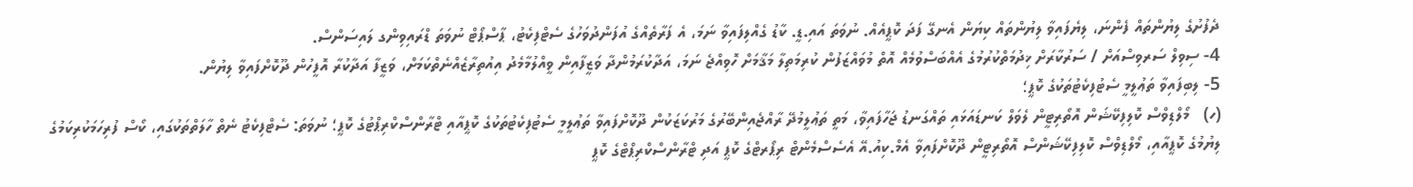ދެފުށުގެ ލިޔުންތައް ފެންނަ، ލިޔެފައިވާ ލިޔުންތައް ކިޔަން އެނގޭ ފަދަ ކޮޕީއެއް. ނުވަތަ އައި.ޑީ. ކާޑު ގެއްލިފައިވާ ނަމަ، އެ ފަރާތެއްގެ އުފަންދުވަހުގެ ސެޓްފިކެޓު، ޕާސްޕޯޓް ނުވަތަ ޑްރައިވިންގ ލައިސަންސް.
4- ސިވިލް ސަރވިސްއަށް / ސަރުކާރަށް ޚިދުމަތްކުރުމުގެ އެއްބަސްވުމެއް އޮތް މުވައްޒަފުން ކުރިމަތިލާ މަޤާމަށް ހޮވިއްޖެ ނަމަ، އަދާކުރަމުންދާ ވަޒީފާއިން ވީއްލުމާމެދު އިއުތިރާޒެއްނެތްކަމަށް، ވަޒީފާ އަދާކުރާ އޮފީހުން ދޫކޮށްފައިވާ ލިޔުން.
5- ލިބިފައިވާ ތަޢުލީމީ ސެޓުފިކެޓުތަކުގެ ކޮޕީ؛
(ހ)   މޯލްޑިވްސް ކޮލިފިކޭޝަން އޮތޯރިޓީން ލެވަލް ކަނޑައަޅައި ތައްގަނޑު ޖަހާފައިވާ، މަތީ ތަޢުލީމުދޭ ރާއްޖެއިންބޭރުގެ މަރުކަޒަކުން ދޫކޮށްފައިވާ ތަޢުލީމީ ސެޓުފިކެޓުތަކުގެ ކޮޕީއާއި ޓްރާންސްކްރިޕްޓުގެ ކޮޕީ؛ ނުވަތަ: ސެޓްފިކެޓު ނެތް ހާލަތްތަކުގައި، ކޯސް ފުރިހަމަކުރިކަމުގެ ލިޔުމުގެ ކޮޕީއާއި، މޯލްޑިވްސް ކޮލިފިކޭޝަންސް އޮތޯރިޓީން ދޫކޮށްފައިވާ އެމް.ކިއު.އޭ އެސެސްމެންޓް ރިޕޯރޓްގެ ކޮޕީ އަދި ޓްރާންސްކްރިޕްޓްގެ ކޮޕީ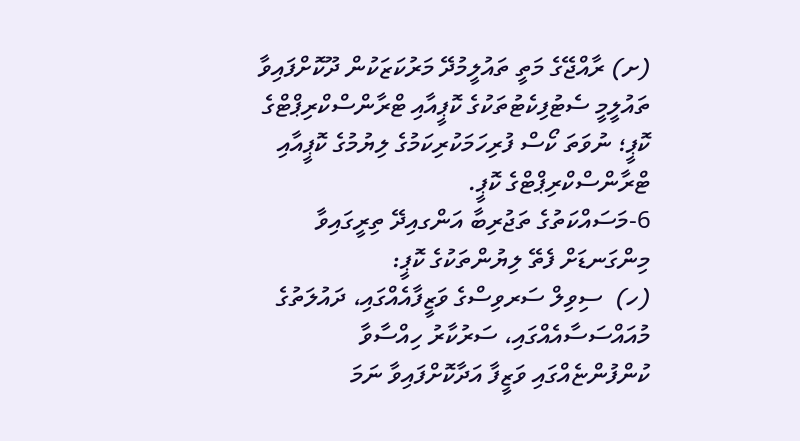(ށ) ރާއްޖޭގެ މަތީ ތައުލީމުދޭ މަރުކަޒަކުން ދޫކޮށްފައިވާ ތައުލީމީ ސެޓުފިކެޓުތަކުގެ ކޮޕީއާއި ޓްރާންސްކްރިޕްޓްގެ ކޮޕީ؛ ނުވަތަ ކޯސް ފުރިހަމަކުރިކަމުގެ ލިޔުމުގެ ކޮޕީއާއި ޓްރާންސްކްރިޕްޓްގެ ކޮޕީ.
6-މަސައްކަތުގެ ތަޖުރިބާ އަންގއިދޭ ތިރީގައިވާ މިންގަނޑަށް ފެތޭ ލިޔުންތަކުގެ ކޮޕީ:
(ހ)  ސިވިލް ސަރވިސްގެ ވަޒީފާއެއްގައި، ދައުލަތުގެ މުއައްސަސާއެއްގައި، ސަރުކާރު ހިއްސާވާ ކުންފުންޏެއްގައި ވަޒީފާ އަދާކޮށްފައިވާ ނަމަ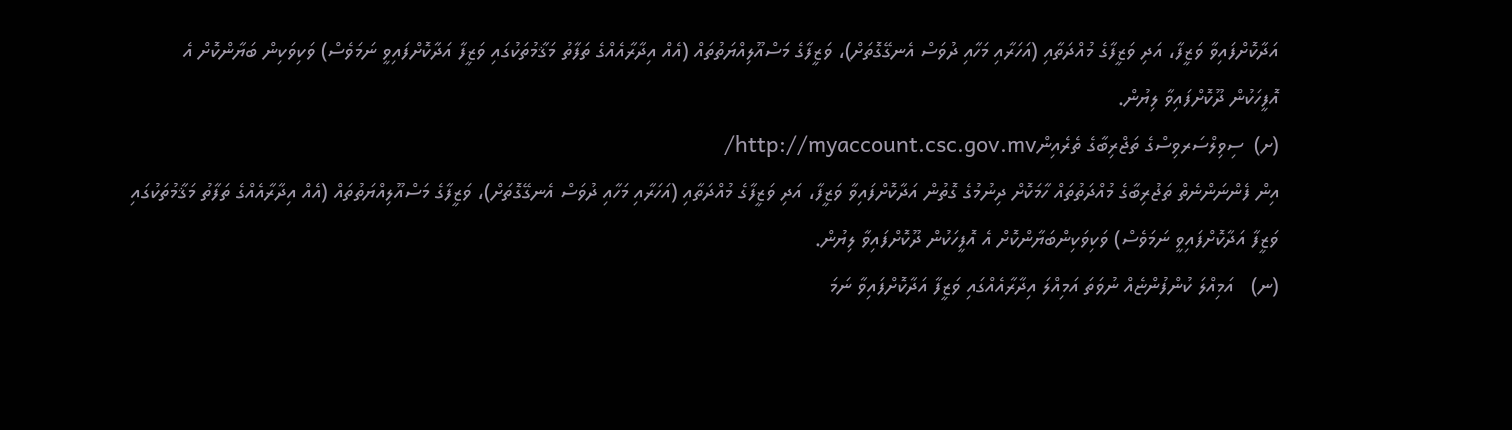އަދާކޮށްފައިވާ ވަޒީފާ، އަދި ވަޒީފާގެ މުއްދަތާއި (އަހަރާއި މަހާއި ދުވަސް އެނގޭގޮތަށް)، ވަޒީފާގެ މަސްއޫލިއްޔަތުތައް (އެއް އިދާރާއެއްގެ ތަފާތު މަޤާމުތަކުގައި ވަޒީފާ އަދާކޮށްފައިވީ ނަމަވެސް) ވަކިވަކިން ބަޔާންކޮށް އެ އޮފީހަކުން ދޫކޮށްފައިވާ ލިޔުން.
(ށ)  ސިވިލްސަރވިސްގެ ތަޖްރިބާގެ ތެރެއިންhttp://myaccount.csc.gov.mv/
އިން ފެންނަންނެތް ތަޖުރިބާގެ މުއްދަތުތައް ހާމަކޮށް ދިނުމުގެ ގޮތުން އަދާކޮށްފައިވާ ވަޒީފާ، އަދި ވަޒީފާގެ މުއްދަތާއި (އަހަރާއި މަހާއި ދުވަސް އެނގޭގޮތަށް)، ވަޒީފާގެ މަސްއޫލިއްޔަތުތައް (އެއް އިދާރާއެއްގެ ތަފާތު މަޤާމުތަކުގައި ވަޒީފާ އަދާކޮށްފައިވީ ނަމަވެސް) ވަކިވަކިންބަޔާންކޮށް އެ އޮފީހަކުން ދޫކޮށްފައިވާ ލިޔުން.
(ނ)   އަމިއްލަ ކުންފުންޏެއް ނުވަތަ އަމިއްލަ އިދާރާއެއްގައި ވަޒީފާ އަދާކޮށްފައިވާ ނަމަ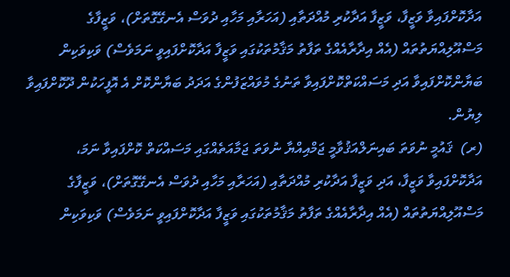އަދާކޮށްފައިވާ ވަޒީފާ، ވަޒީފާ އަދާކުރި މުއްދަތާއި (އަހަރާއި މަހާއި ދުވަސް އެނގޭގޮތަށް)، ވަޒީފާގެ މަސްއޫލިއްޔަތުތައް (އެއް އިދާރާއެއްގެ ތަފާތު މަޤާމުތަކުގައި ވަޒީފާ އަދާކޮށްފައިވީ ނަމަވެސް) ވަކިވަކިން ބަޔާންކޮށްފައިވާ އަދި މަސައްކަތްކޮށްފައިވާ ތަނުގެ މުވައްޒަފުންގެ އަދަދު ބަޔާންކޮށް އެ އޮފީހަކުން ދޫކޮށްފައިވާ ލިޔުން.
(ރ)  ޤައުމީ ނުވަތަ ބައިނަލްއަޤުވާމީ ޖަމްއިއްޔާ ނުވަތަ ޖަމާއަތެއްގައި މަސައްކަތް ކޮށްފައިވާ ނަމަ، އަދާކޮށްފައިވާ ވަޒީފާ، އަދި ވަޒީފާ އަދާކުރި މުއްދަތާއި (އަހަރާއި މަހާއި ދުވަސް އެނގޭގޮތަށް)، ވަޒީފާގެ މަސްއޫލިއްޔަތުތައް (އެއް އިދާރާއެއްގެ ތަފާތު މަޤާމުތަކުގައި ވަޒީފާ އަދާކޮށްފައިވީ ނަމަވެސް) ވަކިވަކިން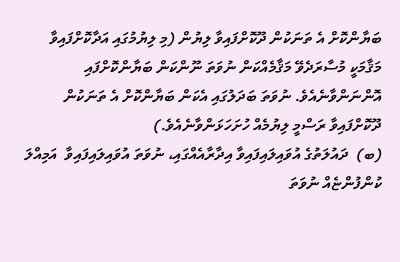ބަޔާންކޮށް އެ ތަނަކުން ދޫކޮށްފައިވާ ލިޔުން (މި ލިޔުމުގައި އަދާކޮށްފައިވާ މަޤާމަކީ މުސާރަދެވޭ މަޤާމެއްކަން ނުވަތަ ނޫންކަން ބަޔާންކޮށްފައި އޮންނަންވާނެއެވެ. ނުވަތަ ބަދަލުގައި އެކަން ބަޔާންކޮށް އެ ތަނަކުން ދޫކޮށްފައިވާ ރަސްމީ ލިޔުމެއް ހުށަހަޅަންވާނެއެވެ.)
(ބ)  ދައުލަތުގެ އުވައިލައިފައިވާ އިދާރާއެއްގައި، ނުވަތަ އުވައިލައިފައިވާ  އަމިއްލަ ކުންފުންޏެއް ނުވަތަ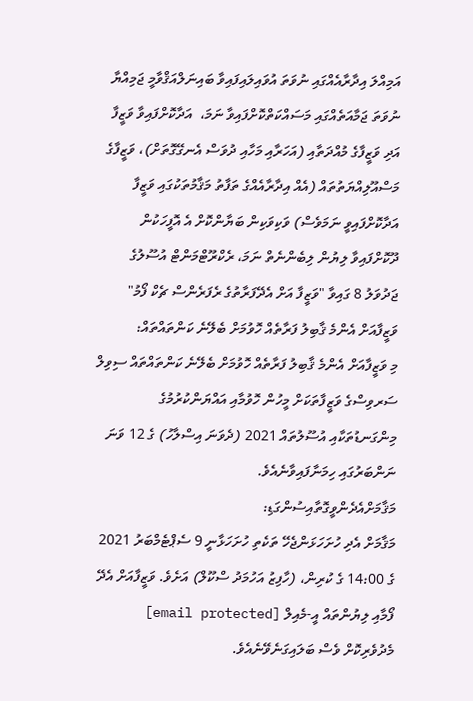އަމިއްލަ އިދާރާއެއްގައި ނުވަތަ އުވައިލައިފައިވާ ބައިނަލްއަޤްވާމީ ޖަމިއްޔާ ނުވަތަ ޖަމާއަތެއްގައި މަސައްކަތްކޮށްފައިވާ ނަމަ،  އަދާކޮށްފައިވާ ވަޒީފާ އަދި ވަޒީފާގެ މުއްދަތާއި (އަހަރާއި މަހާއި ދުވަސް އެނގޭގޮތަށް)، ވަޒީފާގެ މަސްއޫލިއްޔަތުތައް (އެއް އިދާރާއެއްގެ ތަފާތު މަޤާމުތަކުގައި ވަޒީފާ އަދާކޮށްފައިވީ ނަމަވެސް) ވަކިވަކިން ބަޔާންކޮށް އެ އޮފީހަކުން ދޫކޮށްފައިވާ ލިޔުން ލިބެންނެތް ނަމަ، ރެކްރޫޓްމަންޓް އުސޫލުގެ ޖަދުވަލު 8 ގައިވާ "ވަޒީފާ އަށް އެދޭފަރާތުގެ ރެފަރެންސް ޗެކް ފޯމު"
ވަޒީފާއަށް އެންމެ ޤާބިލު ފަރާތެއް ހޮވުމަށް ބެލޭނެ ކަންތައްތައް:
މި ވަޒީފާއަށް އެންމެ ޤާބިލު ފަރާތެއް ހޮވުމަށް ބެލޭނެ ކަންތައްތައް ސިވިލް ސަރވިސްގެ ވަޒީފާތަކަށް މީހުން ހޮވުމާއި އައްޔަންކުރުމުގެ މިންގަނޑުތަކާއި އުސޫލުތައް 2021 (ދެވަނަ އިސްލާހު) ގެ 12 ވަނަ ނަންބަރުގައި ހިމަނާފައިވާނެއެވެ.
މަޤާމަށްއެދެންވީގޮތާއިސުންގަޑި:
މަޤާމަށް އެދި ހުށަހަޅަންޖެހޭ ތަކެތި ހުށަހަޅާނީ 9 ސެޕްޓެމްބަރު 2021 ގެ 14:00 ގެ ކުރިން، (ހާފިޒު އަހުމަދު ސްކޫލް) އަށެވެ. ވަޒީފާއަށް އެދޭ ފޯމާއި ލިޔުންތައް އީ-މެއިލް [email protected] މެދުވެރިކޮށް ވެސް ބަލައިގަނެވޭނެއެވެ.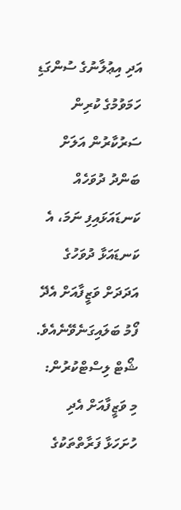އަދި އިޢުލާނުގެ ސުންގަޑި ހަމަވުމުގެ ކުރިން ސަރުކާރުން އަލަށް ބަންދު ދުވަހެއް ކަނޑައަޅައިފި ނަމަ، އެ ކަނޑައަޅާ ދުވަހުގެ އަދަދަށް ވަޒީފާއަށް އެދޭ ފޯމު ބަލައިގަނެވޭނެއެވެ.
ޝޯޓް ލިސްޓްކުރުން:
މި ވަޒީފާއަށް އެދި ހުށަހަޅާ ފަރާތްތަކުގެ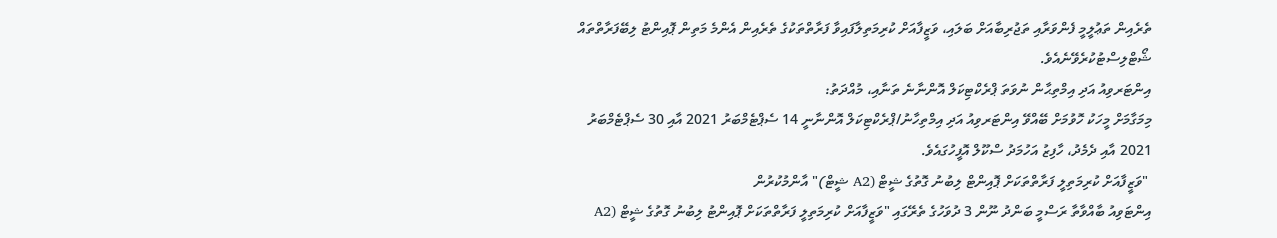ތެރެއިން ތަޢުލީމީ ފެންވަރާއި ތަޖުރިބާއަށް ބަލައި، ވަޒީފާއަށް ކުރިމަތިލާފައިވާ ފަރާތްތަކުގެ ތެރެއިން އެންމެ މަތިން ޕޮއިންޓު ލިބޭފަރާތްތައް ޝޯޓްލިސްޓުކުރެވޭނެއެވެ.
އިންޓަރވިއު އަދި އިމްތިޙާން ނުވަތަ ޕްރެކްޓިކަލް އޮންނާނެ ތަނާއި، މުއްދަތު:
މިމަގާމަށް މީހަކު ހޮވުމަށް ބޭއްވޭ އިންޓަރވިއު އަދި އިމްތިހާނު/ޕްރެކްޓިކަލް އޮންނާނީ 14 ސެޕްޓެމްބަރު 2021 އާއި 30 ސެޕްޓެމްބަރު 2021 އާއި ދެމެދު، ހާފިޒު އަހުމަދު ސްކޫލް އޮފީހުގައެވެ.
 "ވަޒީފާއަށް ކުރިމަތިލީ ފަރާތްތަކަށް ޕޮއިންޓް ލިބުނު ގޮތުގެ ޝީޓް (A2 ޝީޓް)" އާންމުކުރުން
އިންޓަވިއު ބާއްވާތާ ރަސްމީ ބަންދު ނޫން 3 ދުވަހުގެ ތެރޭގައި "ވަޒީފާއަށް ކުރިމަތިލީ ފަރާތްތަކަށް ޕޮއިންޓު ލިބުނު ގޮތުގެ ޝީޓް (A2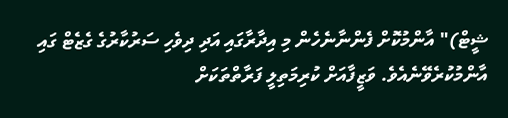ޝީޓް)" އާންމުކޮށް ފެންނާނެހެން މި އިދާރާގައި އަދި ދިވެހި ސަރުކާރުގެ ގެޒެޓް ގައި އާންމުކުރެވޭނެއެވެ. ވަޒީފާއަށް ކުރިމަތިލީ ފަރާތްތަކަށް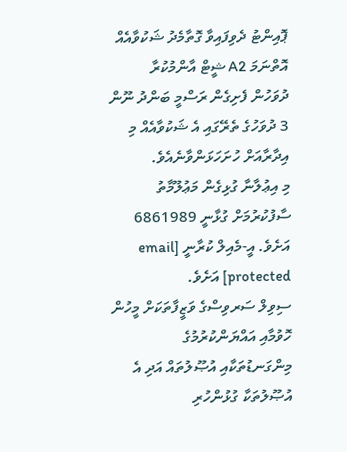ޕޮއިންޓު ދެވިފައިވާ ގޮތާމެދު ޝަކުވާއެއް އޮތްނަމަ A2 ޝީޓް އާންމުކުރާ ދުވަހުން ފެށިގެން ރަސްމީ ބަންދު ނޫން 3 ދުވަހުގެ ތެރޭގައި އެ ޝަކުވާއެއް މި އިދާރާއަށް ހުށަހަޅަންވާނެއެވެ.
މި އިޢުލާނާ ގުޅިގެން މަޢުލޫމާތު ސާފުކުރުމަށް ގުޅާނީ 6861989 އަށެވެ. އީ-މެއިލް ކުރާނީ [email protected] އަށެވެ.
ސިވިލް ސަރވިސްގެ ވަޒީފާތަކަށް މީހުން ހޮވުމާއި އައްޔަންކުރުމުގެ މިންގަނޑުތަކާއި އުޞޫލުތައް އަދި އެ އުޞޫލުތަކާ ގުޅުންހުރި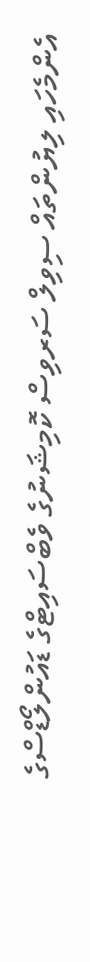އެންމެހައި ލިޔުންތައް ސިވިލް ސަރވިސް ކޮމިޝަނުގެ ވެބްސައިޓްގެ ޑައުންލޯޑްސްގެ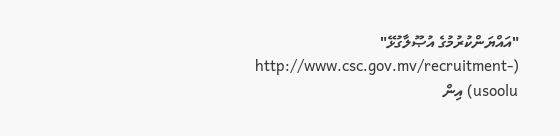"އައްޔަންކުރުމުގެ އުޞޫލާގުޅޭ" (http://www.csc.gov.mv/recruitment-usoolu) އިން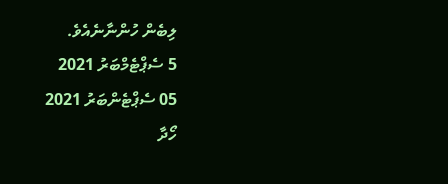ލިބެން ހުންނާނެއެވެ.
5 ސެޕްޓެމްބަރު 2021
05 ސެޕްޓެންބަރު 2021
ހޯދާ